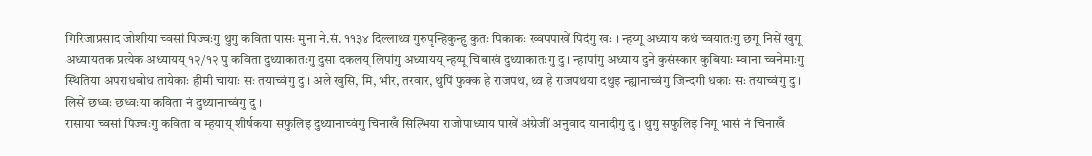गिरिजाप्रसाद जोशीया च्वसां पिज्वःगु थुगु कविता पासः मुना ने.सं. ११३४ दिल्लाथ्व गुरुपृन्हिकुन्हु कुतः पिकाकः ख्वपपाखें पिदंगु खः । न्हय्गू अध्याय कथं च्वयातःगु छगू निसें खुगू अध्यायतक प्रत्येक अध्यायय् १२/१२ पु कविता दुथ्याकातःगु दुसा दकलय् लिपांगु अध्यायय् न्हय्पू चिबाखं दुथ्याकातःगु दु । न्हापांगु अध्याय दुने कुसंस्कार कुबियाः म्वाना च्वनेमाःगु स्थितिया अपराधबोध तायेकाः हीमी चायाः सः तयाच्वंगु दु । अले खुसि, मि, भीर, तरवार, थुपिं फुक्क हे राजपथ, थ्व हे राजपथया दथुइ न्ह्यानाच्वंगु जिन्दगी धकाः सः तयाच्वंगु दु । लिसें छध्वः छध्वःया कविता नं दुथ्यानाच्वंगु दु ।
रासाया च्वसां पिज्वःगु कविता व म्हयाय् शीर्षकया सफुलिइ दुथ्यानाच्वंगु चिनाखँ सिल्भिया राजोपाध्याय पाखें अंग्रेजीं अनुवाद यानादीगु दु । थुगु सफुलिइ निगू भासं नं चिनाखँ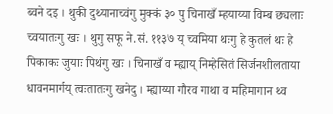ब्वने दइ । थुकी दुथ्यानाच्वंगु मुक्कं ३० पु चिनाखँ म्हयाय्या विम्ब छ्यलाः च्वयातःगु खः । थुगु सफू ने.सं. ११३७ य् च्वमिया थःगु हे कुतलं थः हे पिकाकः जुयाः पिथंगु खः । चिनाखँ व म्ह्याय् निम्हेसितं सिर्जनशीलताया धावनमार्गय् त्वःतातःगु खनेदु । म्ह्याय्या गौरव गाथा व महिमागान थ्व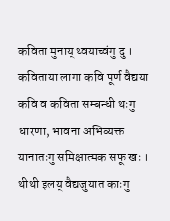कविता मुनाय् थ्वयाच्वंगु दु ।
कविताया लागा कवि पूर्ण वैद्यया कवि व कविता सम्बन्धी थःगु धारणा, भावना अभिव्यक्त यानातःगु समिक्षात्मक सफू खः । थीथी इलय् वैद्यजुयात काःगु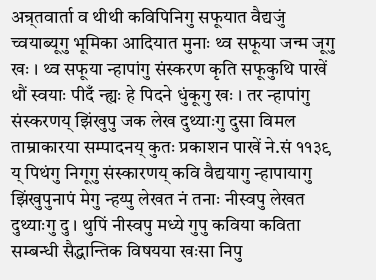अन्र्तवार्ता व थीथी कविपिनिगु सफूयात वैद्यजुं च्वयाब्यूगु भूमिका आदियात मुनाः थ्व सफूया जन्म जूगु खः । थ्व सफूया न्हापांगु संस्करण कृति सफूकुथि पाखें थौं स्वयाः पीदँ न्ह्यः हे पिदने धुंकूगु खः । तर न्हापांगु संस्करणय् झिंखुपु जक लेख दुथ्याःगु दुसा विमल ताम्राकारया सम्पादनय् कुतः प्रकाशन पाखें ने.सं ११३९ य् पिथंगु निगूगु संस्कारणय् कवि वैद्ययागु न्हापायागु झिंखुपुनापं मेगु न्हय्पु लेखत नं तनाः नीस्वपु लेखत दुथ्याःगु दु । थुपिं नीस्वपु मध्ये गुपु कविया कविता सम्बन्धी सैद्धान्तिक विषयया खःसा निपु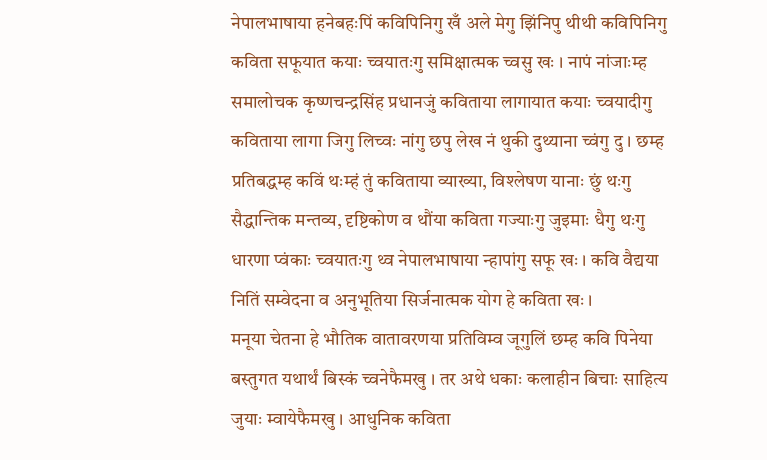नेपालभाषाया हनेबहःपिं कविपिनिगु खँ अले मेगु झिंनिपु थीथी कविपिनिगु कविता सफूयात कयाः च्वयातःगु समिक्षात्मक च्वसु खः । नापं नांजाःम्ह समालोचक कृष्णचन्द्रसिंह प्रधानजुं कविताया लागायात कयाः च्वयादीगु कविताया लागा जिगु लिच्वः नांगु छपु लेख नं थुकी दुथ्याना च्वंगु दु । छम्ह प्रतिबद्धम्ह कविं थःम्हं तुं कविताया व्याख्या, विश्लेषण यानाः छुं थःगु सैद्धान्तिक मन्तव्य, दृष्टिकोण व थौंया कविता गज्याःगु जुइमाः धैगु थःगु धारणा प्वंकाः च्वयातःगु थ्व नेपालभाषाया न्हापांगु सफू खः । कवि वैद्यया नितिं सम्वेदना व अनुभूतिया सिर्जनात्मक योग हे कविता खः ।
मनूया चेतना हे भौतिक वातावरणया प्रतिविम्व जूगुलिं छम्ह कवि पिनेया बस्तुगत यथार्थं बिस्कं च्वनेफैमखु । तर अथे धकाः कलाहीन बिचाः साहित्य जुयाः म्वायेफैमखु । आधुनिक कविता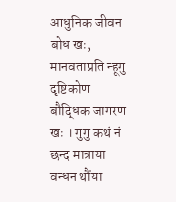आधुनिक जीवन बोध खः, मानवताप्रति न्हूगु दृष्टिकोण बौद्धिक जागरण खः । गुगु कथं नं छन्द मात्राया वन्धन थौंया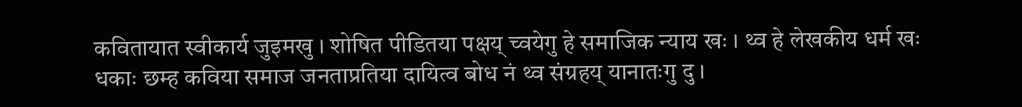कवितायात स्वीकार्य जुइमखु । शोषित पीडितया पक्षय् च्वयेगु हे समाजिक न्याय खः । थ्व हे लेखकीय धर्म खः धकाः छम्ह कविया समाज जनताप्रतिया दायित्व बोध नं थ्व संग्रहय् यानातःगु दु ।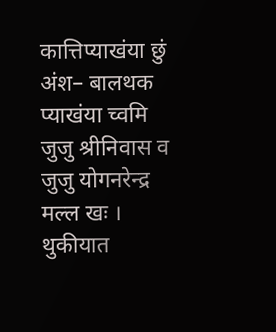कात्तिप्याखंया छुं अंश– बालथक प्याखंया च्वमि जुजु श्रीनिवास व जुजु योगनरेन्द्र मल्ल खः । थुकीयात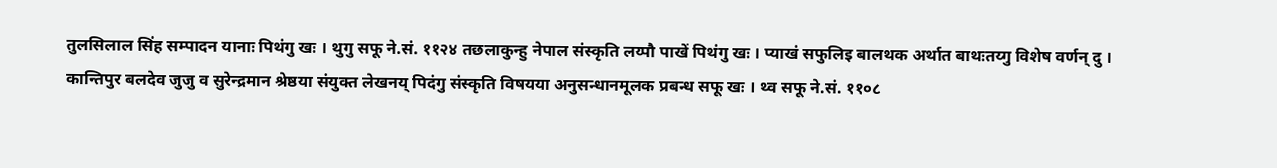तुलसिलाल सिंह सम्पादन यानाः पिथंगु खः । थुगु सफू ने.सं. ११२४ तछलाकुन्हु नेपाल संस्कृति लय्पौ पाखें पिथंगु खः । प्याखं सफुलिइ बालथक अर्थात बाथःतय्गु विशेष वर्णन् दु ।
कान्तिपुर बलदेव जुजु व सुरेन्द्रमान श्रेष्ठया संयुक्त लेखनय् पिदंगु संस्कृति विषयया अनुसन्धानमूलक प्रबन्ध सफू खः । थ्व सफू ने.सं. ११०८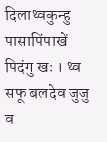दिलाथ्वकुन्हु पासापिंपाखें पिदंगु खः । थ्व सफू बलदेव जुजु व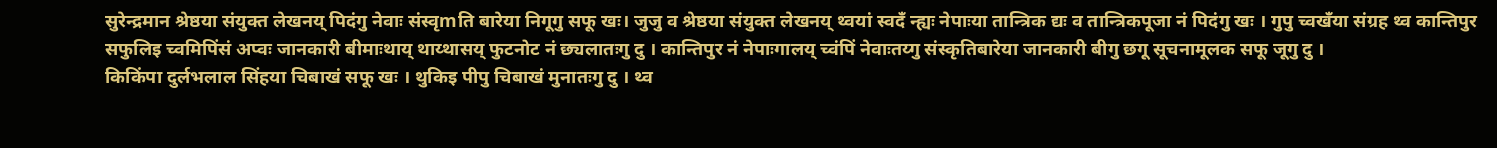सुरेन्द्रमान श्रेष्ठया संयुक्त लेखनय् पिदंगु नेवाः संस्वृmति बारेया निगूगु सफू खः। जुजु व श्रेष्ठया संयुक्त लेखनय् थ्वयां स्वदँ न्ह्यः नेपाःया तान्त्रिक द्यः व तान्त्रिकपूजा नं पिदंगु खः । गुपु च्वखँया संग्रह थ्व कान्तिपुर सफुलिइ च्वमिपिंसं अप्वः जानकारी बीमाःथाय् थाय्थासय् फुटनोट नं छ्यलातःगु दु । कान्तिपुर नं नेपाःगालय् च्वंपिं नेवाःतय्गु संस्कृतिबारेया जानकारी बीगु छगू सूचनामूलक सफू जूगु दु ।
किकिंपा दुर्लभलाल सिंहया चिबाखं सफू खः । थुकिइ पीपु चिबाखं मुनातःगु दु । थ्व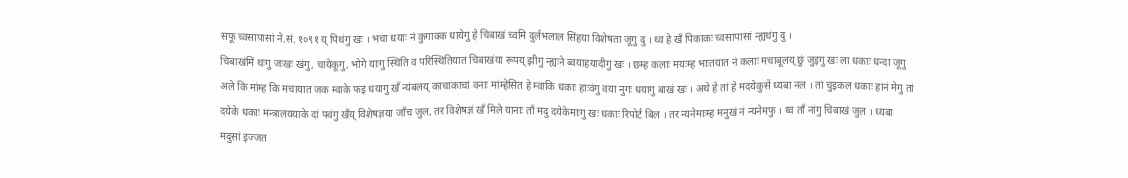सफू च्वसापासां ने.सं. १०९१ य् पिथंगु खः । भचा धयाः नं कुगाक्क धायेगु हे चिबाखं च्वमि दुर्लभलाल सिंहया विशेषता जूगु दु । थ्व हे खँ पिकाकः च्वसापासां न्ह्यथंगु दु ।
चिबाखंमिं थःगु जःखः खंगु, चायेकूगु, भोगे याःगु स्थिति व परिस्थितियात चिबाखंया रूपय् झीगु न्ह्यःने ब्वयाहयादीगु खः । छम्ह कलाः मयःम्ह भाःतयात नं कलाः मचाबूलय् छुं जुइगु खः ला धकाः धन्दा जूगु अले कि मांम्ह कि मचायात जक म्वाके फइ धयागु खँ न्यंबलय् काचाकाचां वनाः मांम्हेसित हे म्वाकि धकाः हाःवंगु वया नुगः धयागु बाखं खः । अथे हे तां हे मदयेकुसें ध्यबा नल । तां चुइकल धकाः हानं मेगु तां दयेके धकाः मन्त्रालययाके दां फ्वंगु खँय् विशेषज्ञया जाँच जुल, तर विशेषज्ञं खँ मिले यानाः ताँ मदु दयेकेमाःगु खः धकाः रिपोर्ट बिल । तर न्यनेमाःम्ह मनुखं नं न्यनेमफु । थ्व ताँ नांगु चिबाखं जुल । ध्यबा मदुसां इज्जत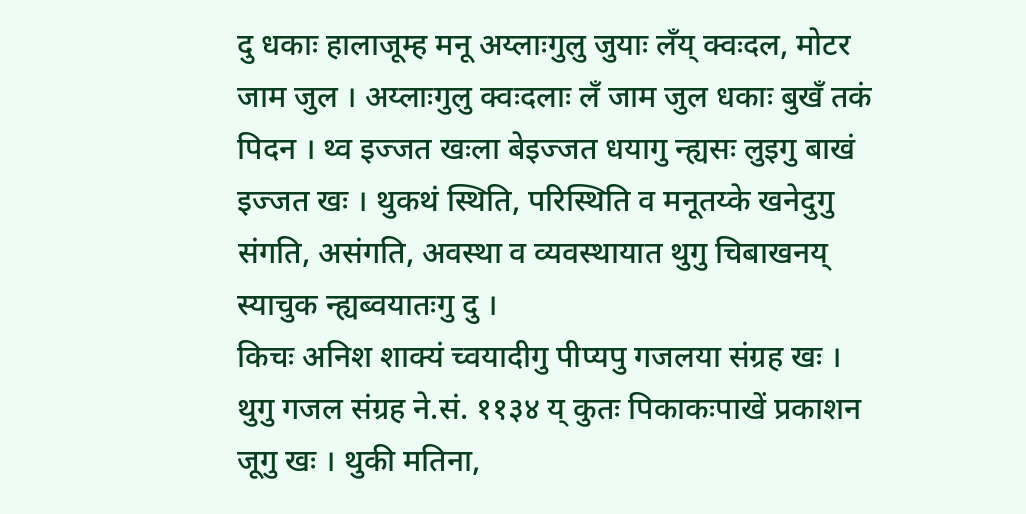दु धकाः हालाजूम्ह मनू अय्लाःगुलु जुयाः लँय् क्वःदल, मोटर जाम जुल । अय्लाःगुलु क्वःदलाः लँ जाम जुल धकाः बुखँ तकं पिदन । थ्व इज्जत खःला बेइज्जत धयागु न्ह्यसः लुइगु बाखं इज्जत खः । थुकथं स्थिति, परिस्थिति व मनूतय्के खनेदुगु संगति, असंगति, अवस्था व व्यवस्थायात थुगु चिबाखनय् स्याचुक न्ह्यब्वयातःगु दु ।
किचः अनिश शाक्यं च्वयादीगु पीप्यपु गजलया संग्रह खः । थुगु गजल संग्रह ने.सं. ११३४ य् कुतः पिकाकःपाखें प्रकाशन जूगु खः । थुकी मतिना,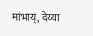मांभाय्, देय्या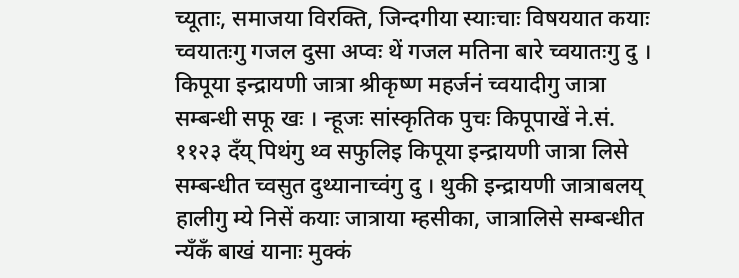च्यूताः, समाजया विरक्ति, जिन्दगीया स्याःचाः विषययात कयाः च्वयातःगु गजल दुसा अप्वः थें गजल मतिना बारे च्वयातःगु दु ।
किपूया इन्द्रायणी जात्रा श्रीकृष्ण महर्जनं च्वयादीगु जात्रा सम्बन्धी सफू खः । न्हूजः सांस्कृतिक पुचः किपूपाखें ने.सं. ११२३ दँय् पिथंगु थ्व सफुलिइ किपूया इन्द्रायणी जात्रा लिसे सम्बन्धीत च्वसुत दुथ्यानाच्वंगु दु । थुकी इन्द्रायणी जात्राबलय् हालीगु म्ये निसें कयाः जात्राया म्हसीका, जात्रालिसे सम्बन्धीत न्यँकँ बाखं यानाः मुक्कं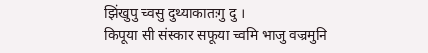झिंखुपु च्वसु दुथ्याकातःगु दु ।
किपूया सी संस्कार सफूया च्वमि भाजु वज्रमुनि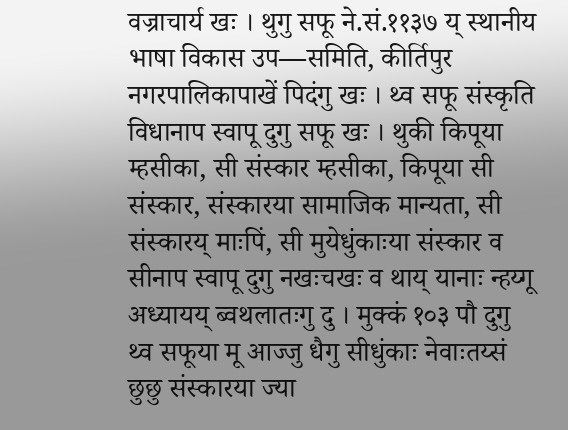वज्राचार्य खः । थुगु सफू ने.सं.११३७ य् स्थानीय भाषा विकास उप—समिति, कीर्तिपुर नगरपालिकापाखें पिदंगु खः । थ्व सफू संस्कृति विधानाप स्वापू दुगु सफू खः । थुकी किपूया म्हसीका, सी संस्कार म्हसीका, किपूया सी संस्कार, संस्कारया सामाजिक मान्यता, सी संस्कारय् माःपिं, सी मुयेधुंकाःया संस्कार व सीनाप स्वापू दुगु नखःचखः व थाय् यानाः न्हय्गू अध्यायय् ब्वथलातःगु दु । मुक्कं १०३ पौ दुगु थ्व सफूया मू आज्जु धैगु सीधुंकाः नेवाःतय्सं छुछु संस्कारया ज्या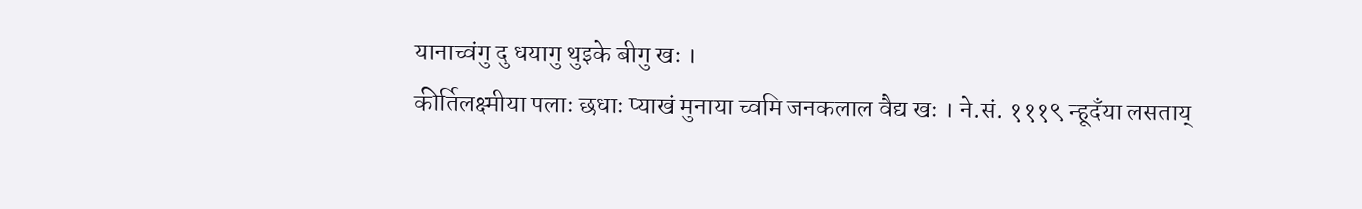यानाच्वंगु दु धयागु थुइके बीगु खः ।
कीर्तिलक्ष्मीया पलाः छधाः प्याखं मुनाया च्वमि जनकलाल वैद्य खः । ने.सं. १११९ न्हूदँया लसताय्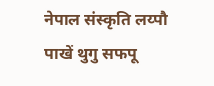नेपाल संस्कृति लय्पौ पाखें थुगु सफपू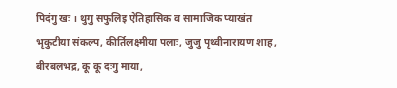पिदंगु खः । थुगु सफुलिइ ऐतिहासिक व सामाजिक प्याखंत भृकुटीया संकल्प, कीर्तिलक्ष्मीया पलाः, जुजु पृथ्वीनारायण शाह, बीरबलभद्र, कू कू दःगु माया,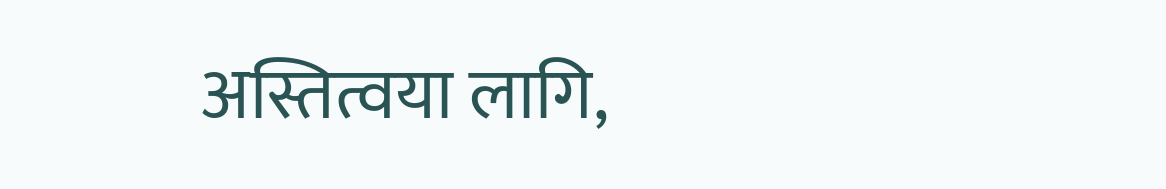अस्तित्वया लागि,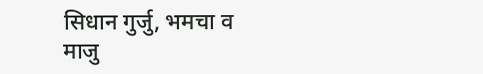सिधान गुर्जु, भमचा व माजु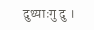दुथ्याःगु दु ।